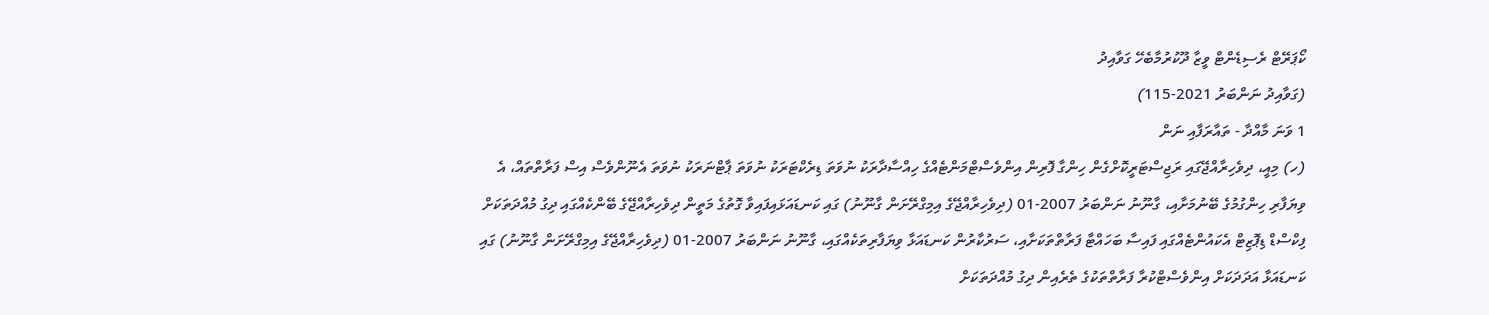ކޯޕަރޭޓް ރެސިޑެންޓް ވީޒާ ދޫކުރުމާބެހޭ ގަވާއިދު
(ގަވާއިދު ނަންބަރު 2021-115)
1 ވަނަ މާއްދާ - ތައާރަފާއި ނަން
(ހ) މިއީ، ދިވެހިރާއްޖޭގައި ރަޖިސްޓަރީކޮށްގެން ހިންގާ ފޮރިން އިންވެސްޓްމަންޓެއްގެ ހިއްސާދާރަކު ނުވަތަ ޑިރެކްޓަރަކު ނުވަތަ ޕާޓްނަރަކު ނުވަތަ އެނޫންވެސް އިސް ފަރާތްތައް، އެ ވިޔަފާރި ހިންގުމުގެ ބޭނުމަށާއި، ގާނޫނު ނަންބަރު 2007-01 (ދިވެހިރާއްޖޭގެ އިމިގްރޭށަން ގާނޫނު) ގައި ކަނޑައަޅައިފައިވާ ގޮތުގެ މަތީން ދިވެހިރާއްޖޭގެ ބޭންކެއްގައި ދިގު މުއްދަތަކަށް ފިކްސްޑް ޑިޕޮޒިޓް އެކައުންޓެއްގައި ފައިސާ ބަހައްޓާ ފަރާތްތަކަށާއި، ސަރުކާރުން ކަނޑައަޅާ ވިޔަފާރިތަކެއްގައި، ގާނޫނު ނަންބަރު 2007-01 (ދިވެހިރާއްޖޭގެ އިމިގްރޭށަން ގާނޫނު) ގައި ކަނޑައަޅާ އަދަދަކަށް އިންވެސްޓްކުރާ ފަރާތްތަކުގެ ތެރެއިން ދިގު މުއްދަތަކަށް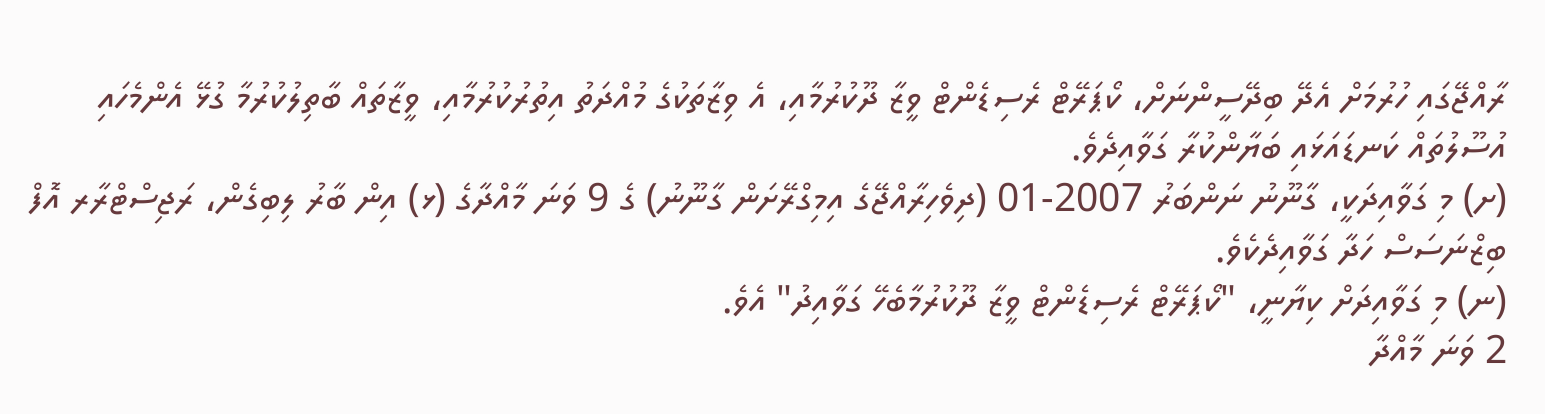ރާއްޖޭގައި ހުރުމަށް އެދޭ ބިދޭސީންނަށް، ކޯޕަރޭޓް ރެސިޑެންޓް ވީޒާ ދޫކުރުމާއި، އެ ވިޒާތަކުގެ މުއްދަތު އިތުރުކުރުމާއި، ވީޒާތައް ބާތިލުކުރުމާ ގުޅޭ އެންމެހައި އުސޫލުތައް ކަނޑައަޅައި ބަޔާންކުރާ ގަވާއިދެވެ.
(ށ) މި ގަވާއިދަކީ، ގާނޫނު ނަންބަރު 2007-01 (ދިވެހިރާއްޖޭގެ އިމިގްރޭށަން ގާނޫނު) ގެ 9 ވަނަ މާއްދާގެ (ޅ) އިން ބާރު ލިބިގެން، ރަޖިސްޓްރާރ އޮފް ބިޒްނަސަސް ހަދާ ގަވާއިދެކެވެ.
(ނ) މި ގަވާއިދަށް ކިޔާނީ، "ކޯޕަރޭޓް ރެސިޑެންޓް ވީޒާ ދޫކުރުމާބެހޭ ގަވާއިދު" އެވެ.
2 ވަނަ މާއްދާ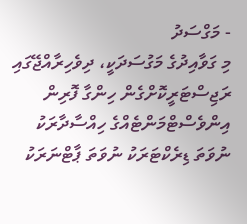- މަގްސަދު
މި ގަވާއިދުގެ މަގުސަދަކީ، ދިވެހިރާއްޖޭގައި ރަޖިސްޓަރީކޮށްގެން ހިންގާ ފޮރިން އިންވެސްޓްމަންޓެއްގެ ހިއްސާދާރަކު ނުވަތަ ޑިރެކްޓަރަކު ނުވަތަ ޕާޓްނަރަކު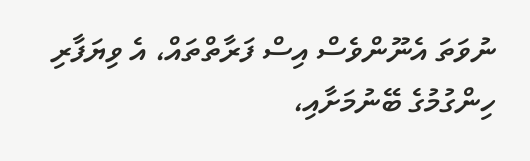ނުވަތަ އެނޫންވެސް އިސް ފަރާތްތައް، އެ ވިޔަފާރި ހިންގުމުގެ ބޭނުމަށާއި،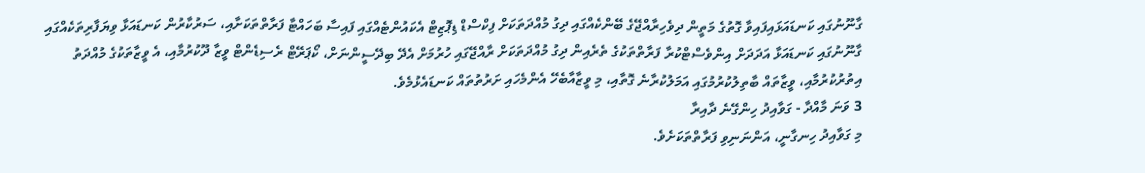ގާނޫނުގައި ކަނޑައަޅައިފައިވާ ގޮތުގެ މަތީން ދިވެހިރާއްޖޭގެ ބޭންކެއްގައި ދިގު މުއްދަތަކަށް ފިކްސްޑް ޑިޕޮޒިޓް އެކައުންޓެއްގައި ފައިސާ ބަހައްޓާ ފަރާތްތަކަށާއި، ސަރުކާރުން ކަނޑައަޅާ ވިޔަފާރިތަކެއްގައި ގާނޫނުގައި ކަނޑައަޅާ އަދަދަށް އިންވެސްޓްކުރާ ފަރާތްތަކުގެ ތެރެއިން ދިގު މުއްދަތަކަށް ރާއްޖޭގައި ހުރުމަށް އެދޭ ބިދޭސީންނަށް، ކޯޕަރޭޓް ރެސިޑެންޓް ވީޒާ ދޫކުރުމާއި، އެ ވީޒާތަކުގެ މުއްދަތު އިތުރުކުރުމާއި، ވީޒާތައް ބާތިލުކުރުމުގައި އަމަލުކުރާނެ ގޮތާއި، މި ވީޒާއާބެހޭ އެންމެހައި ށަރުތުތައް ކަނޑައެޅުމެވެ.
3 ވަނަ މާއްދާ - ގަވާއިދު ހިންގޭނެ ދާއިރާ
މި ގަވާއިދު ހިނގާނީ، އަންނަނިވި ފަރާތްތަކަށެވެ.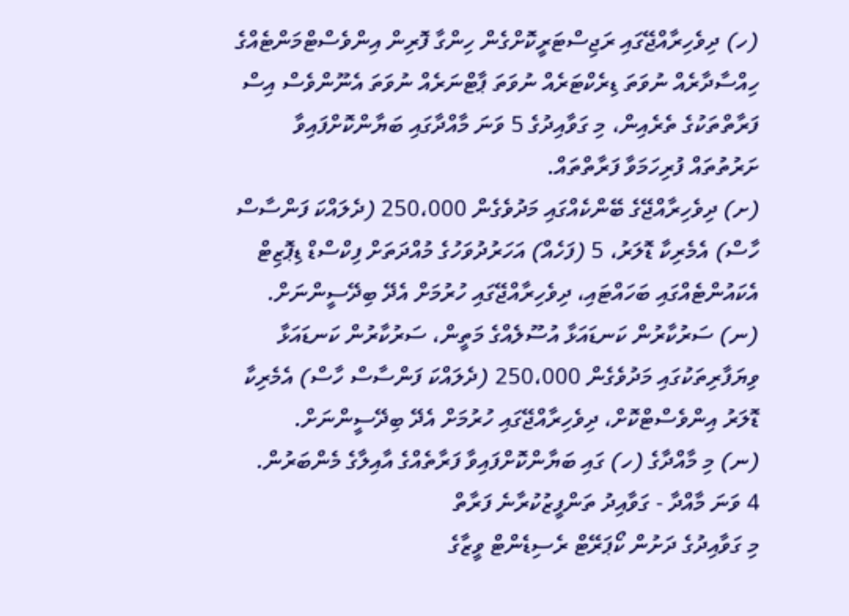(ހ) ދިވެހިރާއްޖޭގައި ރަޖިސްޓަރީކޮށްގެން ހިންގާ ފޮރިން އިންވެސްޓްމަންޓެއްގެ ހިއްސާދާރެއް ނުވަތަ ޑިރެކްޓަރެއް ނުވަތަ ޕާޓްނަރެއް ނުވަތަ އެނޫންވެސް އިސް ފަރާތްތަކުގެ ތެރެއިން، މި ގަވާއިދުގެ 5 ވަނަ މާއްދާގައި ބަޔާންކޮށްފައިވާ ށަރުތުތައް ފުރިހަމަވާ ފަރާތްތައް.
(ށ) ދިވެހިރާއްޖޭގެ ބޭންކެއްގައި މަދުވެގެން 250،000 (ދެލައްކަ ފަންސާސް ހާސް) އެމެރިކާ ޑޮލަރު، 5 (ފަހެއް) އަހަރުދުވަހުގެ މުއްދަތަށް ފިކްސްޑް ޑިޕޮޒިޓް އެކައުންޓެއްގައި ބަހައްޓައި، ދިވެހިރާއްޖޭގައި ހުރުމަށް އެދޭ ބިދޭސީންނަށް.
(ނ) ސަރުކާރުން ކަނޑައަޅާ އުސޫލެއްގެ މަތީން، ސަރުކާރުން ކަނޑައަޅާ ވިޔަފާރިތަކުގައި މަދުވެގެން 250،000 (ދެލައްކަ ފަންސާސް ހާސް) އެމެރިކާ ޑޮލަރު އިންވެސްޓްކޮށް، ދިވެހިރާއްޖޭގައި ހުރުމަށް އެދޭ ބިދޭސީންނަށް.
(ނ) މި މާއްދާގެ (ހ) ގައި ބަޔާންކޮށްފައިވާ ފަރާތެއްގެ އާއިލާގެ މެންބަރުން.
4 ވަނަ މާއްދާ - ގަވާއިދު ތަންފީޒުކުރާނެ ފަރާތް
މި ގަވާއިދުގެ ދަށުން ކޯޕަރޭޓް ރެސިޑެންޓް ވީޒާގެ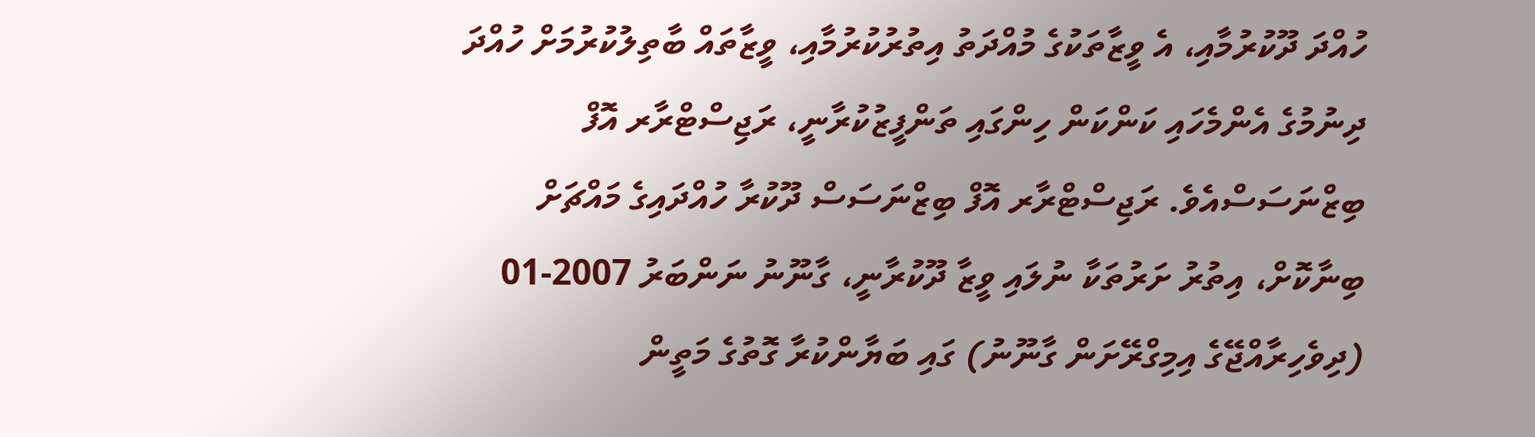ހުއްދަ ދޫކުރުމާއި، އެ ވީޒާތަކުގެ މުއްދަތު އިތުރުކުރުމާއި، ވީޒާތައް ބާތިލުކުރުމަށް ހުއްދަ ދިނުމުގެ އެންމެހައި ކަންކަން ހިންގައި ތަންފީޒުކުރާނީ، ރަޖިސްޓްރާރ އޮފް ބިޒްނަސަސްއެވެ. ރަޖިސްޓްރާރ އޮފް ބިޒްނަސަސް ދޫކުރާ ހުއްދައިގެ މައްޗަށް ބިނާކޮށް، އިތުރު ށަރުތަކާ ނުލައި ވީޒާ ދޫކުރާނީ، ގާނޫނު ނަންބަރު 2007-01 (ދިވެހިރާއްޖޭގެ އިމިގްރޭށަން ގާނޫނު) ގައި ބަޔާންކުރާ ގޮތުގެ މަތީން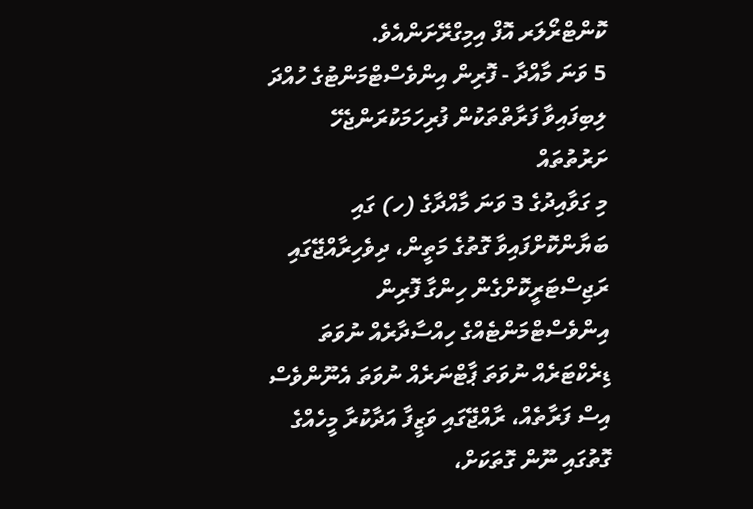ކޮންޓްރޯލަރ އޮފް އިމިގްރޭށަންއެވެ.
5 ވަނަ މާއްދާ - ފޮރިން އިންވެސްޓްމަންޓުގެ ހުއްދަ ލިބިފައިވާ ފަރާތްތަކުން ފުރިހަމަކުރަންޖެހޭ ށަރުތުތައް
މި ގަވާއިދުގެ 3 ވަނަ މާއްދާގެ (ހ) ގައި ބަޔާންކޮށްފައިވާ ގޮތުގެ މަތީން، ދިވެހިރާއްޖޭގައި ރަޖިސްޓަރީކޮށްގެން ހިންގާ ފޮރިން އިންވެސްޓްމަންޓެއްގެ ހިއްސާދާރެއް ނުވަތަ ޑިރެކްޓަރެއް ނުވަތަ ޕާޓްނަރެއް ނުވަތަ އެނޫންވެސް އިސް ފަރާތެއް، ރާއްޖޭގައި ވަޒީފާ އަދާކުރާ މީހެއްގެ ގޮތުގައި ނޫން ގޮތަކަށް،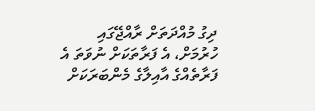ދިގު މުއްދަތަށް ރާއްޖޭގައި ހުރުމަށް، އެ ފަރާތަކަށް ނުވަތަ އެ ފަރާތެއްގެ އާއިލާގެ މެންބަރަކަށް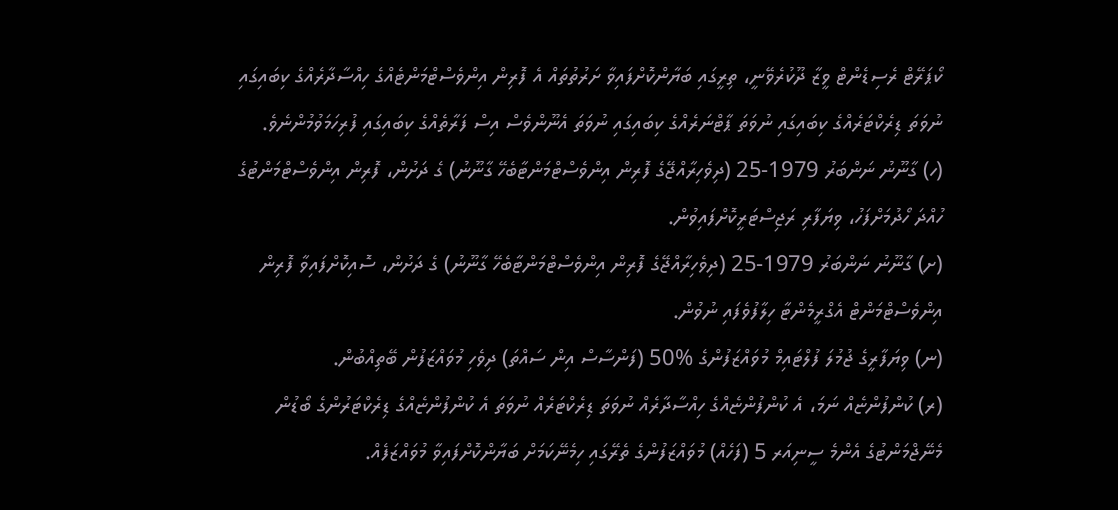ކޯޕަރޭޓް ރެސިޑެންޓް ވީޒާ ދޫކުރެވޭނީ، ތިރީގައި ބަޔާންކޮށްފައިވާ ށަރުތުތައް އެ ފޮރިން އިންވެސްޓްމަންޓެއްގެ ހިއްސާދާރެއްގެ ކިބައިގައި ނުވަތަ ޑިރެކްޓަރެއްގެ ކިބައިގައި ނުވަތަ ޕާޓްނަރެއްގެ ކިބައިގައި ނުވަތަ އެނޫންވެސް އިސް ފަރާތެއްގެ ކިބައިގައި ފުރިހަމަވުމުންނެވެ.
(ހ) ގާނޫނު ނަންބަރު 1979-25 (ދިވެހިރާއްޖޭގެ ފޮރިން އިންވެސްޓްމަންޓާބެހޭ ގާނޫނު) ގެ ދަށުން، ފޮރިން އިންވެސްޓްމަންޓުގެ ހުއްދަ ހޯދުމަށްފަހު، ވިޔަފާރި ރަޖިސްޓަރީކޮށްފައިވުން.
(ށ) ގާނޫނު ނަންބަރު 1979-25 (ދިވެހިރާއްޖޭގެ ފޮރިން އިންވެސްޓްމަންޓާބެހޭ ގާނޫނު) ގެ ދަށުން، ސޮއިކޮށްފައިވާ ފޮރިން އިންވެސްޓްމަންޓް އެގްރީމެންޓާ ހިލާފުވެފައި ނުވުން.
(ނ) ވިޔަފާރީގެ ޖުމުލަ ފުލްޓައިމް މުވައްޒަފުންގެ %50 (ފަންސާސް އިން ސައްތަ) ދިވެހި މުވައްޒަފުން ބޭތިއްބުން.
(ރ) ކުންފުންޏެއް ނަމަ، އެ ކުންފުންޏެއްގެ ހިއްސާދާރެއް ނުވަތަ ޑިރެކްޓަރެއް ނުވަތަ އެ ކުންފުންޏެއްގެ ޑިރެކްޓަރުންގެ ބޯޑުން މެނޭޖްމަންޓުގެ އެންމެ ސީނިއަރ 5 (ފަހެއް) މުވައްޒަފުންގެ ތެރޭގައި ހިމެނޭކަމަށް ބަޔާންކޮށްފައިވާ މުވައްޒަފެއް.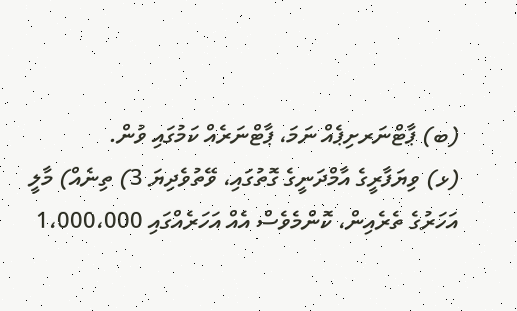(ބ) ޕާޓްނަރށިޕެއް ނަމަ، ޕާޓްނަރެއް ކަމުގައި ވުން.
(ޅ) ވިޔަފާރީގެ އާމްދަނީގެ ގޮތުގައި، ވޭތުވެދިޔަ 3) ތިނެއް) މާލީ އަހަރުގެ ތެރެއިން، ކޮންމެވެސް އެއް އަހަރެއްގައި 1،000،000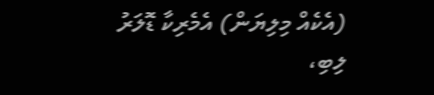(އެކެއް މިލިޔަން) އެމެރިކާ ޑޮލަރު ލިބި،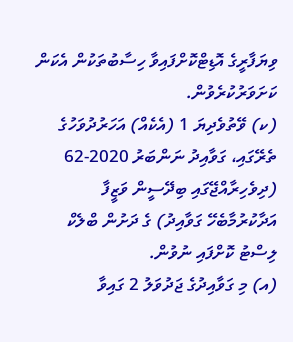ވިޔަފާރީގެ އޮޑިޓްކޮށްފައިވާ ހިސާބުތަކުން އެކަން ކަށަވަރުކުރެވުން.
(ކ) ވޭތުވެދިޔަ 1 (އެކެއް) އަހަރުދުވަހުގެ ތެރޭގައި، ގަވާއިދު ނަންބަރު 2020-62 (ދިވެހިރާއްޖޭގައި ބިދޭސީން ވަޒީފާ އަދާކުރުމާބެހޭ ގަވާއިދު) ގެ ދަށުން ބްލެކް ލިސްޓު ކޮށްފައި ނުވުން.
(އ) މި ގަވާއިދުގެ ޖަދުވަލު 2 ގައިވާ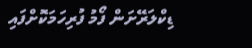ޑިކްލަރޭށަން ފޯމު ފުރިހަމަކޮށްފައި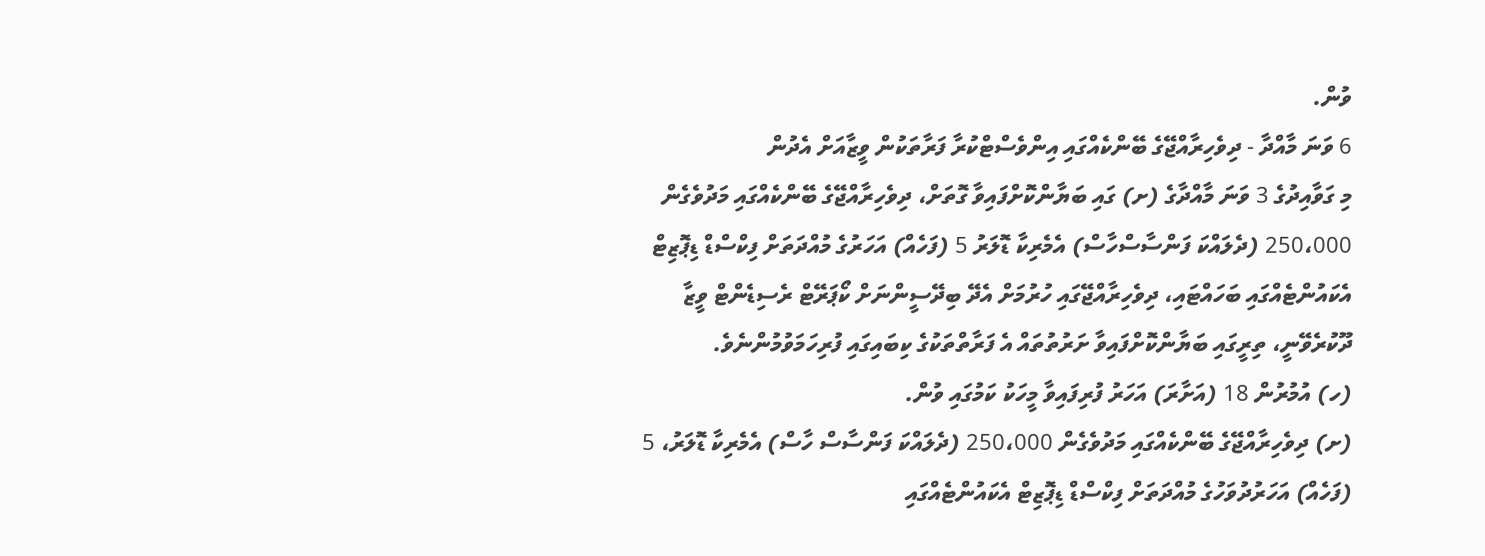ވުން.
6 ވަނަ މާއްދާ - ދިވެހިރާއްޖޭގެ ބޭންކެއްގައި އިންވެސްޓްކުރާ ފަރާތަކުން ވީޒާއަށް އެދުން
މި ގަވާއިދުގެ 3 ވަނަ މާއްދާގެ (ށ) ގައި ބަޔާންކޮށްފައިވާ ގޮތަށް، ދިވެހިރާއްޖޭގެ ބޭންކެއްގައި މަދުވެގެން 250،000 (ދެލައްކަ ފަންސާސްހާސް) އެމެރިކާ ޑޮލަރު 5 (ފަހެއް) އަހަރުގެ މުއްދަތަށް ފިކްސްޑް ޑިޕޮޒިޓް އެކައުންޓެއްގައި ބަހައްޓައި، ދިވެހިރާއްޖޭގައި ހުރުމަށް އެދޭ ބިދޭސީންނަށް ކޯޕަރޭޓް ރެސިޑެންޓް ވީޒާ ދޫކުރެވޭނީ، ތިރީގައި ބަޔާންކޮށްފައިވާ ށަރުތުތައް އެ ފަރާތްތަކުގެ ކިބައިގައި ފުރިހަމަވުމުންނެވެ.
(ހ) އުމުރުން 18 (އަށާރަ) އަހަރު ފުރިފައިވާ މީހަކު ކަމުގައި ވުން.
(ށ) ދިވެހިރާއްޖޭގެ ބޭންކެއްގައި މަދުވެގެން 250،000 (ދެލައްކަ ފަންސާސް ހާސް) އެމެރިކާ ޑޮލަރު، 5 (ފަހެއް) އަހަރުދުވަހުގެ މުއްދަތަށް ފިކްސްޑް ޑިޕޮޒިޓް އެކައުންޓެއްގައި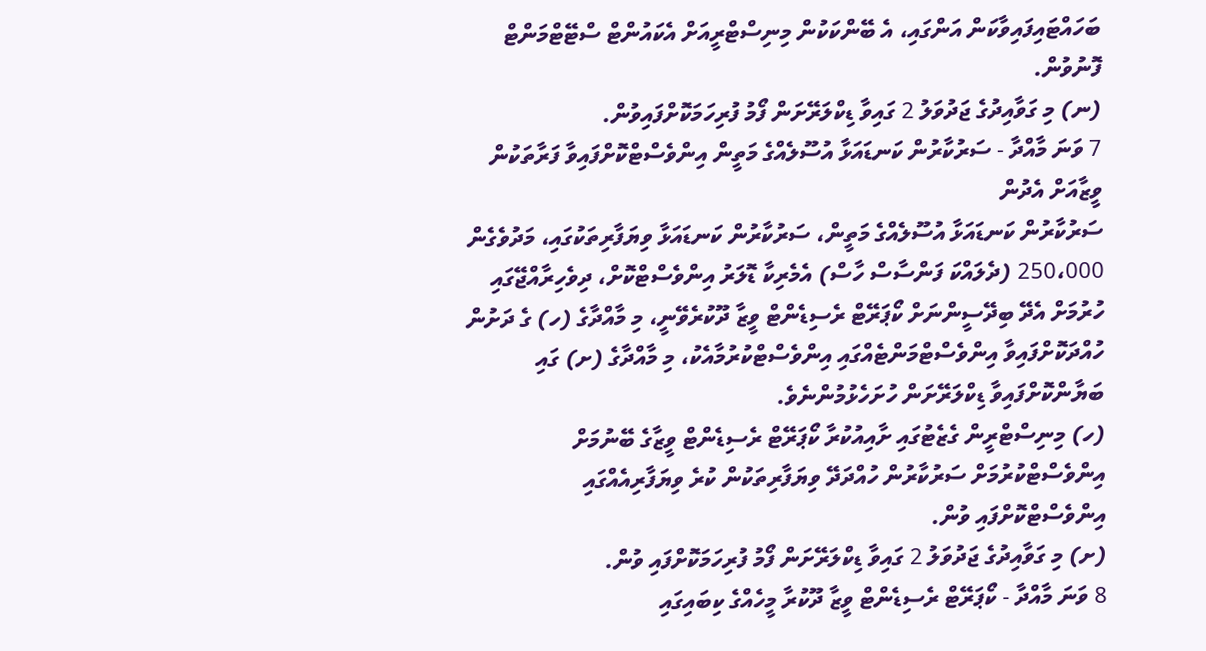ބަހައްޓައިފައިވާކަން އަންގައި، އެ ބޭންކަކުން މިނިސްޓްރީއަށް އެކައުންޓް ސްޓޭޓްމަންޓް ފޮނުވުން.
(ނ) މި ގަވާއިދުގެ ޖަދުވަލު 2 ގައިވާ ޑިކްލަރޭށަން ފޯމު ފުރިހަމަކޮށްފައިވުން.
7 ވަނަ މާއްދާ - ސަރުކާރުން ކަނޑައަޅާ އުސޫލެއްގެ މަތީން އިންވެސްޓްކޮށްފައިވާ ފަރާތަކުން ވީޒާއަށް އެދުން
ސަރުކާރުން ކަނޑައަޅާ އުސޫލެއްގެ މަތީން، ސަރުކާރުން ކަނޑައަޅާ ވިޔަފާރިތަކުގައި، މަދުވެގެން 250،000 (ދެލައްކަ ފަންސާސް ހާސް) އެމެރިކާ ޑޮލަރު އިންވެސްޓްކޮށް، ދިވެހިރާއްޖޭގައި ހުރުމަށް އެދޭ ބިދޭސީންނަށް ކޯޕަރޭޓް ރެސިޑެންޓް ވީޒާ ދޫކުރެވޭނީ، މި މާއްދާގެ (ހ) ގެ ދަށުން ހުއްދަކޮށްފައިވާ އިންވެސްޓްމަންޓެއްގައި އިންވެސްޓްކުރުމާއެކު، މި މާއްދާގެ (ށ) ގައި ބަޔާންކޮށްފައިވާ ޑިކްލަރޭށަން ހުށަހެޅުމުންނެވެ.
(ހ) މިނިސްޓްރީން ގެޒެޓުގައި ށާއިއުކުރާ ކޯޕަރޭޓް ރެސިޑެންޓް ވީޒާގެ ބޭނުމަށް އިންވެސްޓްކުރުމަށް ސަރުކާރުން ހުއްދަދޭ ވިޔަފާރިތަކުން ކުރެ ވިޔަފާރިއެއްގައި އިންވެސްޓްކޮށްފައި ވުން.
(ށ) މި ގަވާއިދުގެ ޖަދުވަލު 2 ގައިވާ ޑިކްލަރޭށަން ފޯމު ފުރިހަމަކޮށްފައި ވުން.
8 ވަނަ މާއްދާ - ކޯޕަރޭޓް ރެސިޑެންޓް ވީޒާ ދޫކުރާ މީހެއްގެ ކިބައިގައި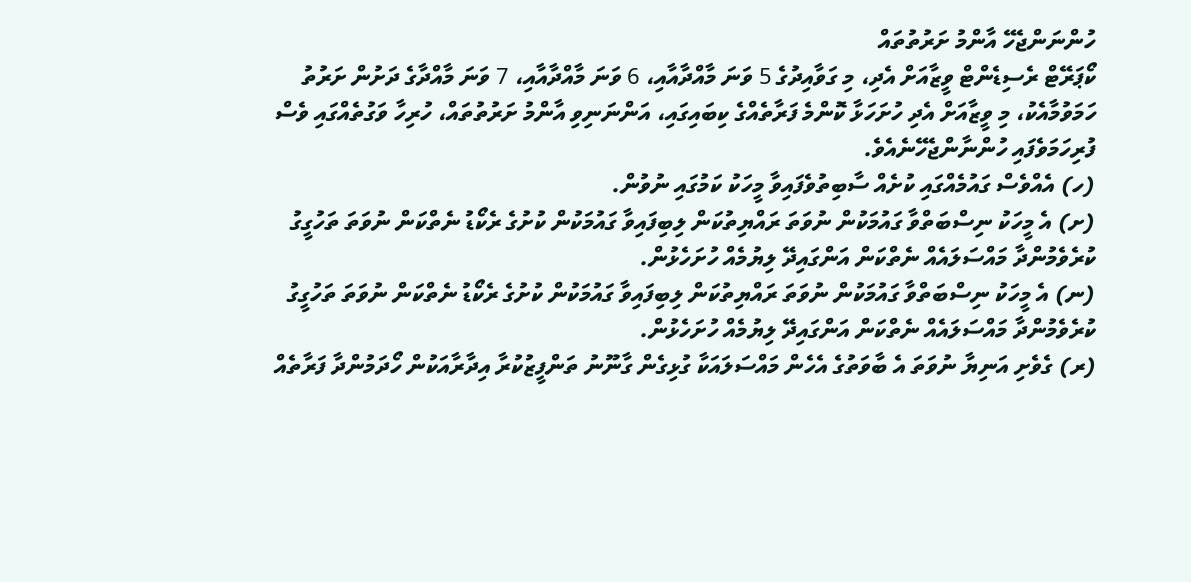ހުންނަންޖެހޭ އާންމު ށަރުތުތައް
ކޯޕަރޭޓް ރެސިޑެންޓް ވީޒާއަށް އެދި، މި ގަވާއިދުގެ 5 ވަނަ މާއްދާއާއި، 6 ވަނަ މާއްދާއާއި، 7 ވަނަ މާއްދާގެ ދަށުން ށަރުތު ހަމަވުމާއެކު، މި ވީޒާއަށް އެދި ހުށަހަޅާ ކޮންމެ ފަރާތެއްގެ ކިބައިގައި، އަންނަނިވި އާންމު ށަރުތުތައް، ހުރިހާ ވަގުތެއްގައި ވެސް ފުރިހަމަވެފައި ހުންނާންޖެހޭނެއެވެ.
(ހ) އެއްވެސް ގައުމެއްގައި ކުށެއް ސާބިތުވެފައިވާ މީހަކު ކަމުގައި ނުވުން.
(ށ) އެ މީހަކު ނިސްބަތްވާ ގައުމަކުން ނުވަތަ ރައްޔިތުކަން ލިބިފައިވާ ގައުމަކުން ކުށުގެ ރެކޯޑު ނެތްކަން ނުވަތަ ތަހުގީގު ކުރެވެމުންދާ މައްސަލައެއް ނެތްކަން އަންގައިދޭ ލިޔުމެއް ހުށަހެޅުން.
(ނ) އެ މީހަކު ނިސްބަތްވާ ގައުމަކުން ނުވަތަ ރައްޔިތުކަން ލިބިފައިވާ ގައުމަކުން ކުށުގެ ރެކޯޑު ނެތްކަން ނުވަތަ ތަހުގީގު ކުރެވެމުންދާ މައްސަލައެއް ނެތްކަން އަންގައިދޭ ލިޔުމެއް ހުށަހެޅުން.
(ރ) ގެވެށި އަނިޔާ ނުވަތަ އެ ބާވަތުގެ އެހެން މައްސަލައަކާ ގުޅިގެން ގާނޫނު ތަންފީޒުކުރާ އިދާރާއަކުން ހޯދަމުންދާ ފަރާތެއް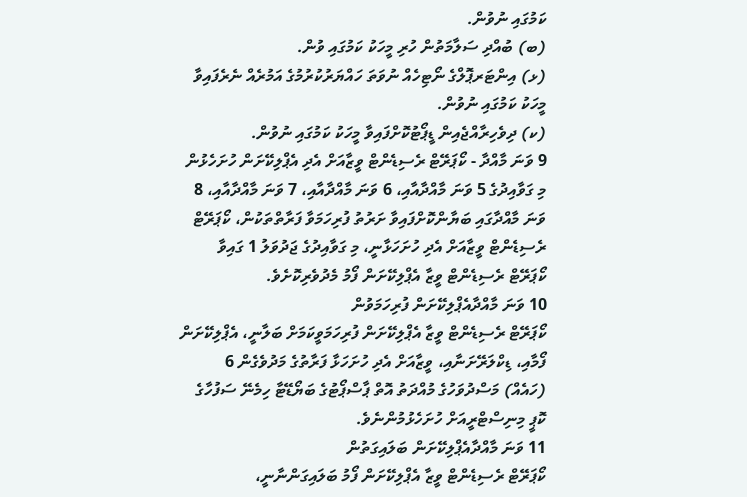ކަމުގައި ނުވުން.
(ބ) ބުއްދި ސަލާމަތުން ހުރި މީހަކު ކަމުގައި ވުން.
(ޅ) އިންޓަރޕޮލްގެ ނޯޓިހެއް ނުވަތަ ހައްޔަރުކުރުމުގެ އަމުރެއް ނެރެފައިވާ މީހަކު ކަމުގައި ނުވުން.
(ކ) ދިވެހިރާއްޖެއިން ޑީޕޯޓުކޮށްފައިވާ މީހަކު ކަމުގައި ނުވުން.
9 ވަނަ މާއްދާ - ކޯޕަރޭޓް ރެސިޑެންޓް ވީޒާއަށް އެދި އެޕްލިކޭށަން ހުށަހެޅުން
މި ގަވާއިދުގެ 5 ވަނަ މާއްދާއާއި، 6 ވަނަ މާއްދާއާއި، 7 ވަނަ މާއްދާއާއި، 8 ވަނަ މާއްދާގައި ބަޔާންކޮށްފައިވާ ށަރުތު ފުރިހަމަވާ ފަރާތްތަކުން، ކޯޕަރޭޓް ރެސިޑެންޓް ވީޒާއަށް އެދި ހުށަހަޅާނީ، މި ގަވާއިދުގެ ޖަދުވަލު 1 ގައިވާ ކޯޕަރޭޓް ރެސިޑެންޓް ވީޒާ އެޕްލިކޭށަން ފޯމު މެދުވެރިކޮށެވެ.
10 ވަނަ މާއްދާއެޕްލިކޭށަން ފުރިހަމަވުން
ކޯޕަރޭޓް ރެސިޑެންޓް ވީޒާ އެޕްލިކޭށަން ފުރިހަމަވީކަމަށް ބަލާނީ، އެޕްލިކޭށަން ފޯމާއި، ޑިކްލަރޭށަނާއި، ވީޒާއަށް އެދި ހުށަހަޅާ ފަރާތުގެ މަދުވެގެން 6 (ހައެއް) މަސްދުވަހުގެ މުއްދަތު އޮތް ޕާސްޕޯޓުގެ ބަޔޯޑޭޓާ ހިމެނޭ ސަފުހާގެ ކޮޕީ މިނިސްޓްރީއަށް ހުށަހެޅުމުންނެވެ.
11 ވަނަ މާއްދާއެޕްލިކޭށަން ބަލައިގަތުން
ކޯޕަރޭޓް ރެސިޑެންޓް ވީޒާ އެޕްލިކޭށަން ފޯމު ބަލައިގަންނާނީ،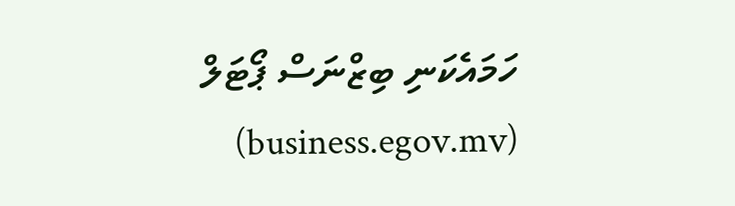ހަމައެކަނި ބިޒްނަސް ޕޯޓަލް (business.egov.mv)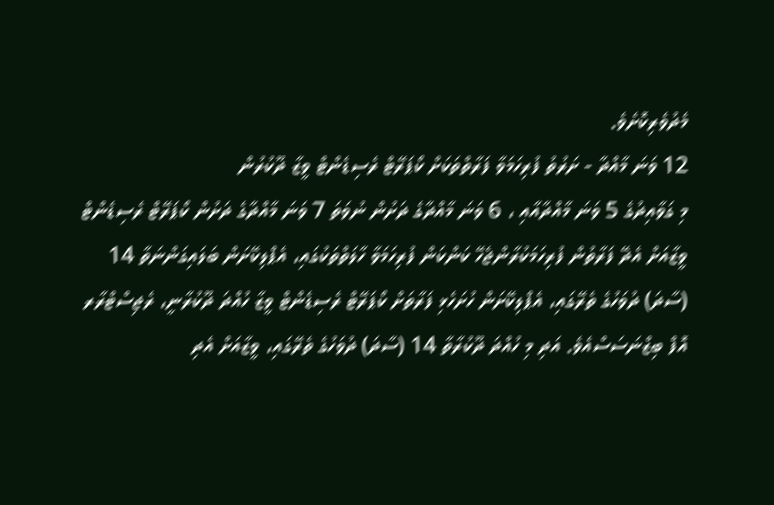މެދުވެރިކޮށެވެ.
12 ވަނަ މާއްދާ - ށަރުތު ފުރިހަމަވާ ފަރާތްތަކަށް ކޯޕަރޭޓް ރެސިޑެންޓް ވީޒާ ދޫކުރުން
މި ގަވާއިދުގެ 5 ވަނަ މާއްދާއާއި ، 6 ވަނަ މާއްދާގެ ދަށުން ނުވަތަ 7 ވަނަ މާއްދާގެ ދަށުން ކޯޕަރޭޓް ރެސިޑެންޓް ވީޒާއަށް އެދޭ ފަރާތުން ފުރިހަމަކުރާންޖެހޭ ކަންކަން ފުރިހަމަވާ ހާލަތްތަކުގައި، އެޕްލިކޭށަން ބަލައިގަންނަތާ 14 (ސާދަ) ދުވަހުގެ ތެރޭގައި، އެޕްލިކޭށަން ހުށަހެޅި ފަރާތަށް ކޯޕަރޭޓް ރެސިޑެންޓް ވީޒާ ހުއްދަ ދޫކުރާނީ، ރެޖިސްޓްރާރ އޮފް ބިޒްނަސަސްއެވެ. އަދި މި ހުއްދަ ދޫކުރާތާ 14 (ސާދަ) ދުވަހުގެ ތެރޭގައި، ވީޒާއަށް އެދި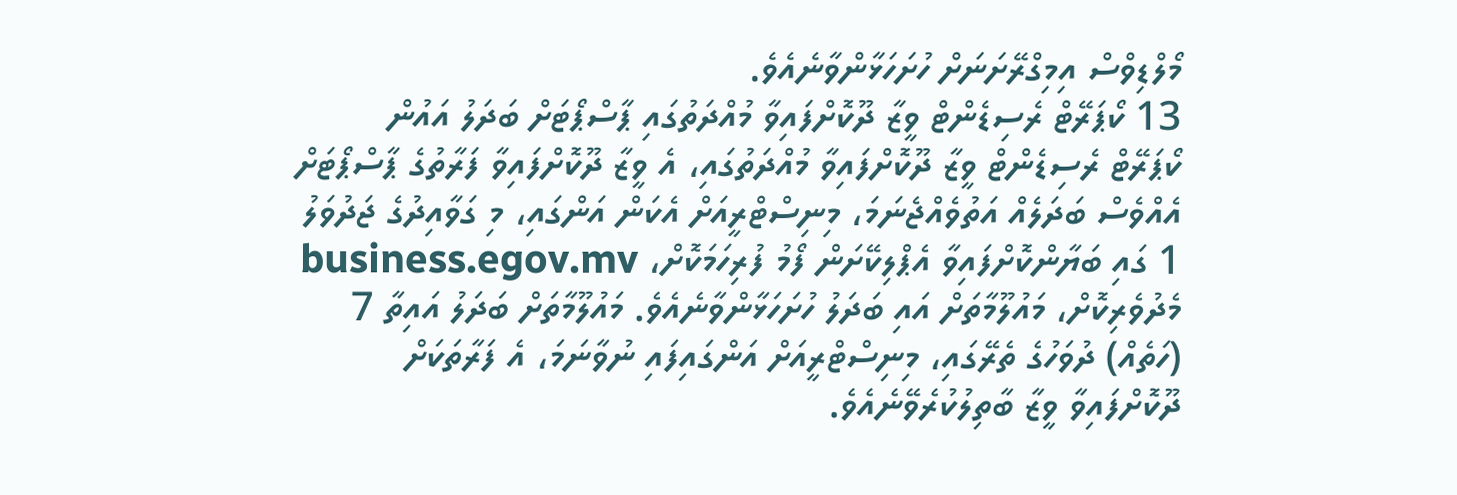މޯލްޑިވްސް އިމިގްރޭށަނަށް ހުށަހަޅާންވާނެއެވެ.
13 ކޯޕަރޭޓް ރެސިޑެންޓް ވީޒާ ދޫކޮށްފައިވާ މުއްދަތުގައި ޕާސްޕޯޓަށް ބަދަލު އައުން
ކޯޕަރޭޓް ރެސިޑެންޓް ވީޒާ ދޫކޮށްފައިވާ މުއްދަތުގައި، އެ ވީޒާ ދޫކޮށްފައިވާ ފަރާތުގެ ޕާސްޕޯޓަށް އެއްވެސް ބަދަލެއް އަތުވެއްޖެނަމަ، މިނިސްޓްރީއަށް އެކަން އަންގައި، މި ގަވާއިދުގެ ޖަދުވަލު 1 ގައި ބަޔާންކޮށްފައިވާ އެޕްލިކޭށަން ފޯމު ފުރިހަމަކޮށް، business.egov.mv މެދުވެރިކޮށް، މައުލޫމާތަށް އައި ބަދަލު ހުށަހަޅާންވާނެއެވެ. މައުލޫމާތަށް ބަދަލު އައިތާ 7 (ހަތެއް) ދުވަހުގެ ތެރޭގައި، މިނިސްޓްރީއަށް އަންގައިފައި ނުވާނަމަ، އެ ފަރާތަކަށް ދޫކޮށްފައިވާ ވީޒާ ބާތިލުކުރެވޭނެއެވެ.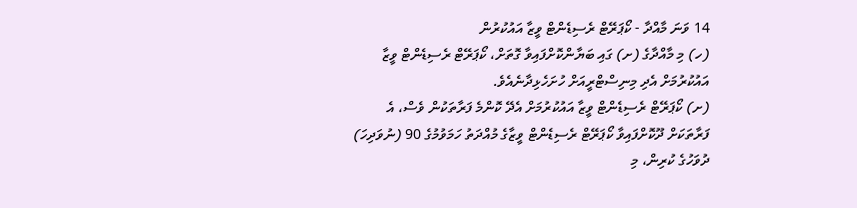14 ވަނަ މާއްދާ - ކޯޕަރޭޓް ރެސިޑެންޓް ވީޒާ އައުކުރުން
(ހ) މި މާއްދާގެ (ށ) ގައި ބަޔާންކޮށްފައިވާ ގޮތަށް، ކޯޕަރޭޓް ރެސިޑެންޓް ވީޒާ އައުކުރުމަށް އެދި މިނިސްޓްރީއަށް ހުށަހެޅިދާނެއެވެ.
(ށ) ކޯޕަރޭޓް ރެސިޑެންޓް ވީޒާ އައުކުރުމަށް އެދޭ ކޮންމެ ފަރާތަކުން ވެސް، އެ ފަރާތަކަށް ދޫކޮށްފައިވާ ކޯޕަރޭޓް ރެސިޑެންޓް ވީޒާގެ މުއްދަތު ހަމަވުމުގެ 90 (ނުވަދިހަ) ދުވަހުގެ ކުރިން، މި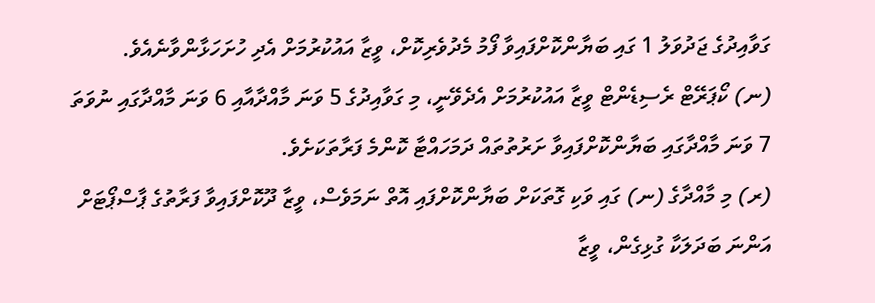ގަވާއިދުގެ ޖަދުވަލު 1 ގައި ބަޔާންކޮށްފައިވާ ފޯމު މެދުވެރިކޮށް، ވީޒާ އައުކުރުމަށް އެދި ހުށަހަޅާންވާނެއެވެ.
(ނ) ކޯޕަރޭޓް ރެސިޑެންޓް ވީޒާ އައުކުރުމަށް އެދެވޭނީ، މި ގަވާއިދުގެ 5 ވަނަ މާއްދާއާއި 6 ވަނަ މާއްދާގައި ނުވަތަ 7 ވަނަ މާއްދާގައި ބަޔާންކޮށްފައިވާ ށަރުތުތައް ދަމަހައްޓާ ކޮންމެ ފަރާތަކަށެވެ.
(ރ) މި މާއްދާގެ (ނ) ގައި ވަކި ގޮތަކަށް ބަޔާންކޮށްފައި އޮތް ނަމަވެސް، ވީޒާ ދޫކޮށްފައިވާ ފަރާތުގެ ޕާސްޕޯޓަށް އަންނަ ބަދަލަކާ ގުޅިގެން، ވީޒާ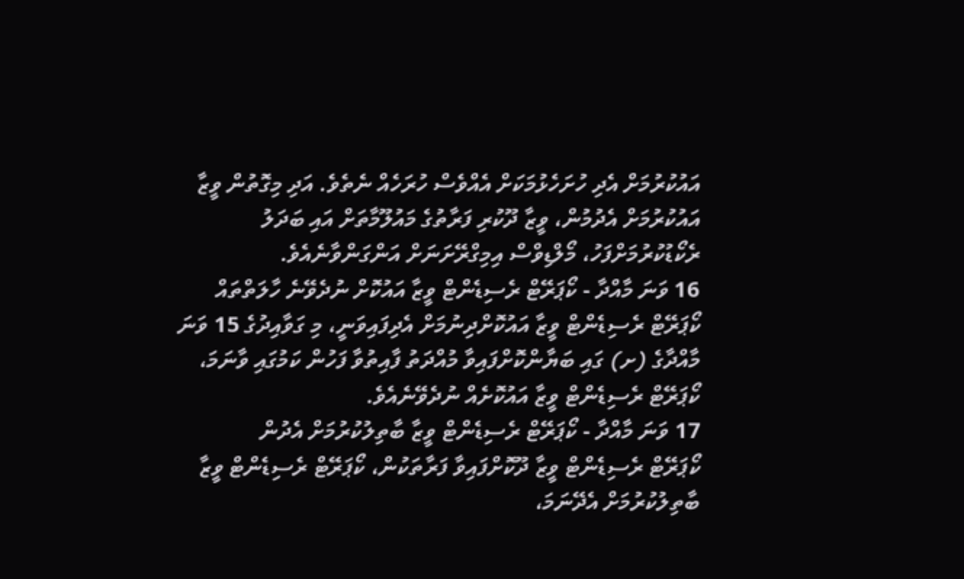އައުކުރުމަށް އެދި ހުށަހެޅުމަކަށް އެއްވެސް ހުރަހެއް ނެތެވެ. އަދި މިގޮތުން ވީޒާ އައުކުރުމަށް އެދުމުން، ވީޒާ ދޫކުރި ފަރާތުގެ މައުލޫމާތަށް އައި ބަދަލު ރެކޯޑުކުރުމަށްފަހު، މޯލްޑިވްސް އިމިގްރޭށަނަށް އަންގަންވާނެއެވެ.
16 ވަނަ މާއްދާ - ކޯޕަރޭޓް ރެސިޑެންޓް ވީޒާ އައުކޮށް ނުދެވޭނެ ހާލަތްތައް
ކޯޕަރޭޓް ރެސިޑެންޓް ވީޒާ އައުކޮށްދިނުމަށް އެދިފައިވަނީ، މި ގަވާއިދުގެ 15 ވަނަ މާއްދާގެ (ށ) ގައި ބަޔާންކޮށްފައިވާ މުއްދަތު ފާއިތުވާ ފަހުން ކަމުގައި ވާނަމަ، ކޯޕަރޭޓް ރެސިޑެންޓް ވީޒާ އައުކޮށެއް ނުދެވޭނެއެވެ.
17 ވަނަ މާއްދާ - ކޯޕަރޭޓް ރެސިޑެންޓް ވީޒާ ބާތިލުކުރުމަށް އެދުން
ކޯޕަރޭޓް ރެސިޑެންޓް ވީޒާ ދޫކޮށްފައިވާ ފަރާތަކުން، ކޯޕަރޭޓް ރެސިޑެންޓް ވީޒާ ބާތިލުކުރުމަށް އެދޭނަމަ،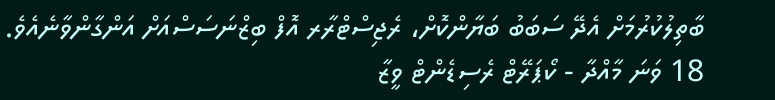ބާތިލުކުރުމަށް އެދޭ ސަބަބު ބަޔާންކޮށް، ރެޖިސްޓްރާރ އޮފް ބިޒްނަސަސްއަށް އަންގާންވާނެއެވެ.
18 ވަނަ މާއްދާ - ކޯޕަރޭޓް ރެސިޑެންޓް ވީޒާ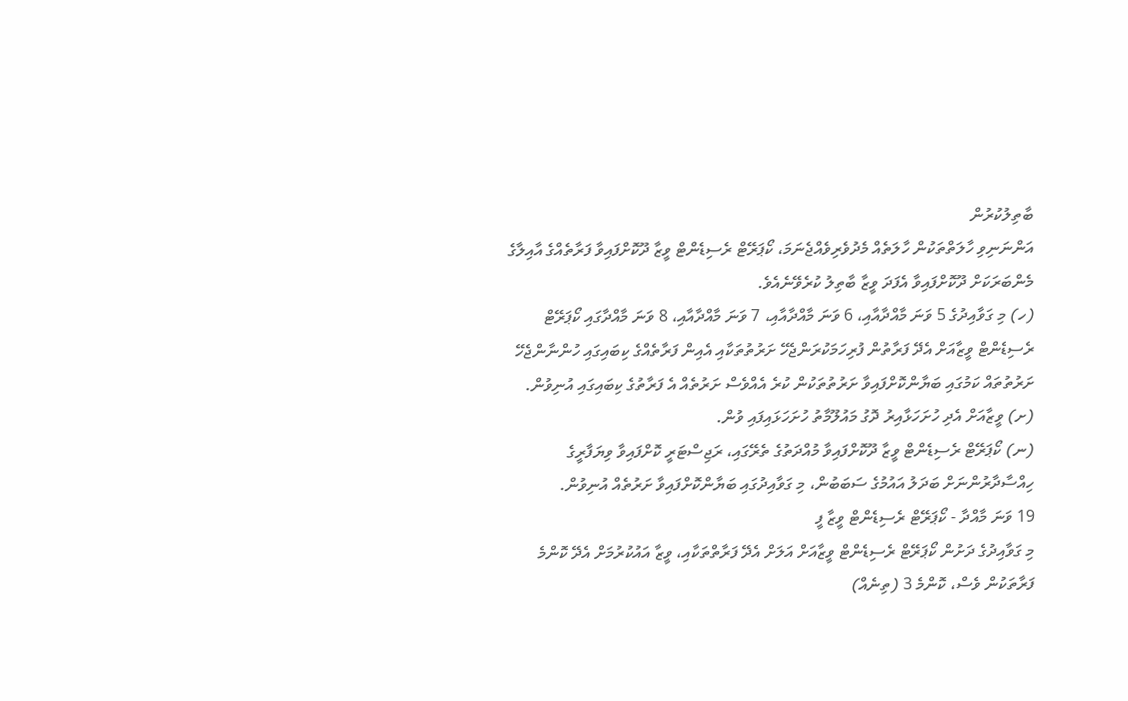ބާތިލުކުރުން
އަންނަނިވި ހާލަތްތަކުން ހާލަތެއް މެދުވެރިވެއްޖެނަމަ، ކޯޕަރޭޓް ރެސިޑެންޓް ވީޒާ ދޫކޮށްފައިވާ ފަރާތެއްގެ އާއިލާގެ މެންބަރަކަށް ދޫކޮށްފައިވާ އެފަދަ ވީޒާ ބާތިލު ކުރެވޭނެއެވެ.
(ހ) މި ގަވާއިދުގެ 5 ވަނަ މާއްދާއާއި، 6 ވަނަ މާއްދާއާއި، 7 ވަނަ މާއްދާއާއި، 8 ވަނަ މާއްދާގައި ކޯޕަރޭޓް ރެސިޑެންޓް ވީޒާއަށް އެދޭ ފަރާތުން ފުރިހަމަކުރަންޖެހޭ ށަރުތުތަކާއި އެއިން ފަރާތެއްގެ ކިބައިގައި ހުންނާންޖެހޭ ށަރުތުތައް ކަމުގައި ބަޔާންކޮށްފައިވާ ށަރުތުތަކުން ކުރެ އެއްވެސް ށަރުތެއް އެ ފަރާތުގެ ކިބައިގައި އުނިވުން.
(ށ) ވީޒާއަށް އެދި ހުށަހަޅާއިރު ދޮގު މައުލޫމާތު ހުށަހަޅައިފައި ވުން.
(ނ) ކޯޕަރޭޓް ރެސިޑެންޓް ވީޒާ ދޫކޮށްފައިވާ މުއްދަތުގެ ތެރޭގައި، ރަޖިސްޓަރީ ކޮށްފައިވާ ވިޔަފާރީގެ ހިއްސާދާރުންނަށް ބަދަލު އައުމުގެ ސަބަބުން، މި ގަވާއިދުގައި ބަޔާންކޮށްފައިވާ ށަރުތެއް އުނިވުން.
19 ވަނަ މާއްދާ - ކޯޕަރޭޓް ރެސިޑެންޓް ވީޒާ ފީ
މި ގަވާއިދުގެ ދަށުން ކޯޕަރޭޓް ރެސިޑެންޓް ވީޒާއަށް އަލަށް އެދޭ ފަރާތްތަކާއި، ވީޒާ އައުކުރުމަށް އެދޭ ކޮންމެ ފަރާތަކުން ވެސް، ކޮންމެ 3 (ތިނެއް)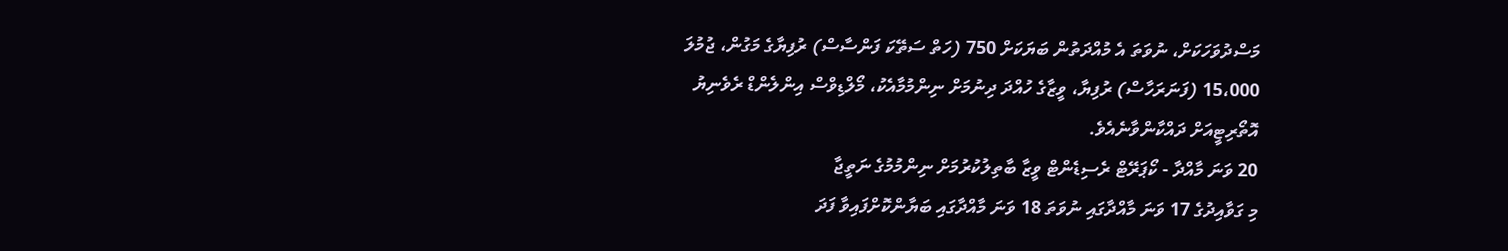މަސްދުވަހަކަށް، ނުވަތަ އެ މުއްދަތުން ބަޔަކަށް 750 (ހަތް ސަތޭކަ ފަންސާސް) ރުފިޔާގެ މަގުން، ޖުމުލަ 15،000 (ފަނަރަހާސް) ރުފިޔާ، ވީޒާގެ ހުއްދަ ދިނުމަށް ނިންމުމާއެކު، މޯލްޑިވްސް އިންލެންޑް ރެވެނިޔު އޮތޯރިޓީއަށް ދައްކާންވާނެއެވެ.
20 ވަނަ މާއްދާ - ކޯޕަރޭޓް ރެސިޑެންޓް ވީޒާ ބާތިލުކުރުމަށް ނިންމުމުގެ ނަތީޖާ
މި ގަވާއިދުގެ 17 ވަނަ މާއްދާގައި ނުވަތަ 18 ވަނަ މާއްދާގައި ބަޔާންކޮށްފައިވާ ފަދަ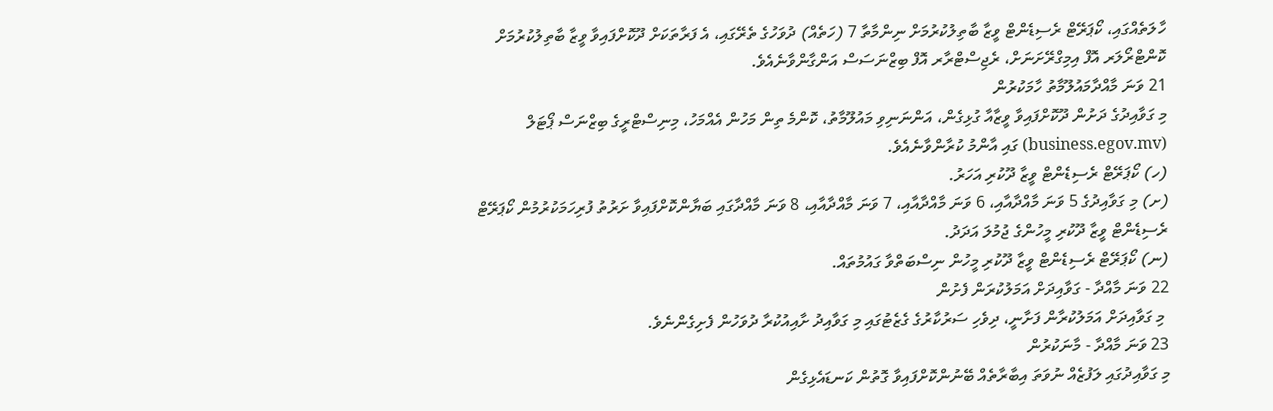ހާލަތެއްގައި، ކޯޕަރޭޓް ރެސިޑެންޓް ވީޒާ ބާތިލުކުރުމަށް ނިންމާތާ 7 (ހަތެއް) ދުވަހުގެ ތެރޭގައި، އެ ފަރާތަކަށް ދޫކޮށްފައިވާ ވީޒާ ބާތިލުކުރުމަށް ކޮންޓްރޯލަރ އޮފް އިމިގްރޭށަނަށް، ރެޖިސްޓްރާރ އޮފް ބިޒްނަސަސް އަންގާންވާނެއެވެ.
21 ވަނަ މާއްދާމައުލޫމާތު ހާމަކުރުން
މި ގަވާއިދުގެ ދަށުން ދޫކޮށްފައިވާ ވީޒާއާ ގުޅިގެން، އަންނަނިވި މައުލޫމާތު، ކޮންމެ ތިން މަހުން އެއްމަހު، މިނިސްޓްރީގެ ބިޒްނަސް ޕޯޓަލް (business.egov.mv) ގައި އާންމު ކުރާންވާނެއެވެ.
(ހ) ކޯޕަރޭޓް ރެސިޑެންޓް ވީޒާ ދޫކުރި އަހަރު.
(ށ) މި ގަވާއިދުގެ 5 ވަނަ މާއްދާއާއި، 6 ވަނަ މާއްދާއާއި، 7 ވަނަ މާއްދާއާއި، 8 ވަނަ މާއްދާގައި ބަޔާންކޮށްފައިވާ ށަރުތު ފުރިހަމަކުރުމުން ކޯޕަރޭޓް ރެސިޑެންޓް ވީޒާ ދޫކުރި މީހުންގެ ޖުމުލަ އަދަދު.
(ނ) ކޯޕަރޭޓް ރެސިޑެންޓް ވީޒާ ދޫކުރި މީހުން ނިސްބަތްވާ ގައުމުތައް.
22 ވަނަ މާއްދާ - ގަވާއިދަށް އަމަލުކުރަން ފެށުން
 މި ގަވާއިދަށް އަމަލުކުރާން ފަށާނީ، ދިވެހި ސަރުކާރުގެ ގެޒެޓުގައި މި ގަވާއިދު ށާއިއުކުރާ ދުވަހުން ފެށިގެންނެވެ.
23 ވަނަ މާއްދާ - މާނަކުރުން
މި ގަވާއިދުގައި ލަފުޒެއް ނުވަތަ އިބާރާތެއް ބޭނުންކޮށްފައިވާ ގޮތުން ކަނޑައެޅިގެން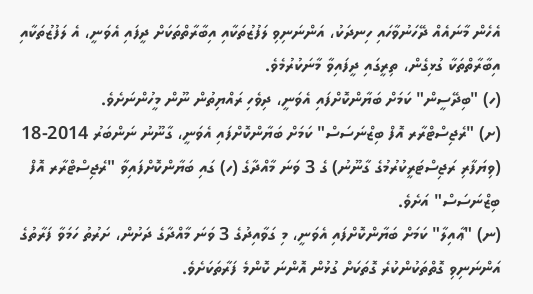އެހެން މާނައެއް ދޭހަނުވާހައި ހިނދަކު، އަންނަނިވި ލަފުޒުތަކާއި އިބާރާތްތަކަށް ދީފައި އެވަނީ، އެ ލަފުޒުތަކާއި އިބާރާތްތަކާ ގުޅިގެން، ތިރީގައި ދީފައިވާ މާނަކުރުމެވެ.
(ހ) "ބިދޭސީން" ކަމަށް ބަޔާންކޮށްފައި އެވަނީ، ދިވެހި ރައްޔިތުން ނޫން މީހުންނަށެވެ.
(ށ) "ރެޖިސްޓްރާރ އޮފް ބިޒްނަސަސް" ކަމަށް ބަޔާންކޮށްފައި އެވަނީ، ގާނޫނު ނަންބަރު 2014-18 (ވިޔަފާރި ރަޖިސްޓަރީކުރުމުގެ ގާނޫނު) ގެ 3 ވަނަ މާއްދާގެ (ހ) ގައި ބަޔާންކޮށްފައިވާ "ރެޖިސްޓްރާރ އޮފް ބިޒްނަސަސް" އަށެވެ.
(ނ) "ޢާއިލާ" ކަމަށް ބަޔާންކޮށްފައި އެވަނީ، މި ގަވާއިދުގެ 3 ވަނަ މާއްދާގެ ދަށުން، ށަރުތު ހަމަވާ ފަރާތުގެ އަންނަނިވި ގޮތްތަކުންކުރެ ގޮތަކަށް ގުޅުން އޮންނަ ކޮންމެ ފަރާތަކަށެވެ.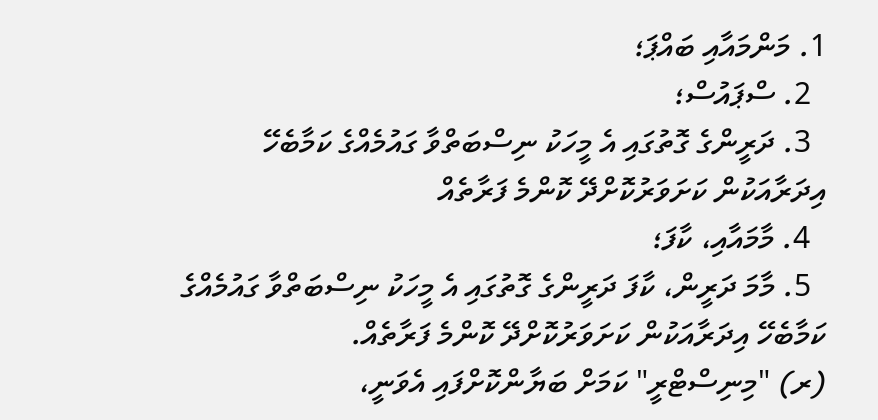1. މަންމައާއި ބައްޕަ؛
  2. ސްޕައުސް؛
  3. ދަރީންގެ ގޮތުގައި އެ މީހަކު ނިސްބަތްވާ ގައުމެއްގެ ކަމާބެހޭ އިދަރާއަކުން ކަށަވަރުކޮށްދޭ ކޮންމެ ފަރާތެއް
  4. މާމައާއި، ކާފަ؛
  5. މާމަ ދަރީން، ކާފަ ދަރީންގެ ގޮތުގައި އެ މީހަކު ނިސްބަތްވާ ގައުމެއްގެ ކަމާބެހޭ އިދަރާއަކުން ކަށަވަރުކޮށްދޭ ކޮންމެ ފަރާތެއް.
(ރ) "މިނިސްޓްރީ" ކަމަށް ބަޔާންކޮށްފައި އެވަނީ،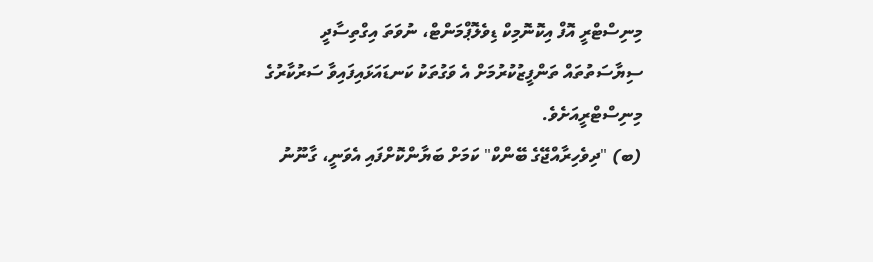މިނިސްޓްރީ އޮފް އިކޮނޮމިކް ޑިވެލޮޕްމަންޓް، ނުވަތަ އިގްތިސާދީ ސިޔާސަތުތައް ތަންފީޒުކުރުމަށް އެ ވަގުތަކު ކަނޑައަޅައިފައިވާ ސަރުކާރުގެ މިނިސްޓްރީއަށެވެ.
(ބ) "ދިވެހިރާއްޖޭގެ ބޭންކް" ކަމަށް ބަޔާންކޮށްފައި އެވަނީ، ގާނޫނު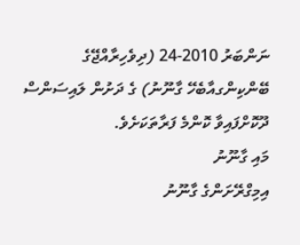ނަންބަރު 2010-24 (ދިވެހިރާއްޖޭގެ ބޭންކިންގއާބެހޭ ގާނޫނު) ގެ ދަށުން ލައިސަންސް ދޫކޮށްފައިވާ ކޮންމެ ފަރާތަކަށެވެ.
މައި ގާނޫނު
އިމިގްރޭށަންގެ ގާނޫނު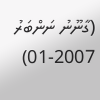(ގާނޫނު ނަންބަރު 2007-01)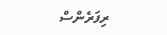ރިފަރެންސް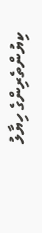ކިޔުންތެރިންގެ ހިޔާލު